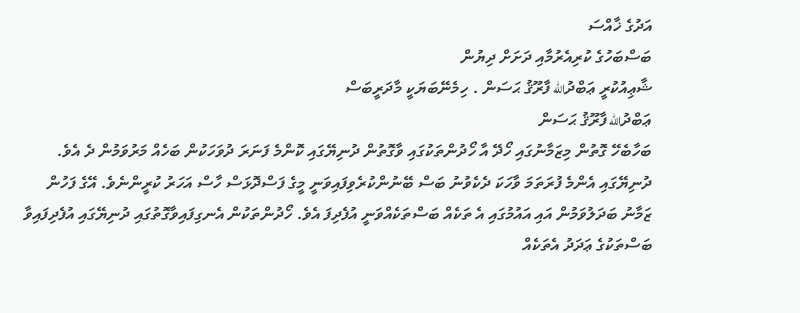އަދުގެ ޚާއްސަ
ބަސްބަހުގެ ކުރިއެރުމާއި ދަށަށް ދިޔުން
ޝާޢިއުކުރީ ޢަބްދުالله ފާރޫޤު ޙަސަން . ހިމެނޭބަޔަކީ މާދަރީބަސް
ޢަބްދުالله ފާރޫޤު ޙަސަން
ބަހާބެހޭ ގޮތުން މިޒަމާނުގައި ހޯދޭ އާ ހޯދުންތަކުގައި ވާގޮތުން ދުނިޔޭގައި ކޮންމެ ފަނަރަ ދުވަހަކުން ބަހެއް މަރުވަމުން ދެ އެވެ. ދުނިޔޭގައި އެންމެ ފުރަތަމަ ވާހަކަ ދެކެވުނު ބަސް ބޭނުންކުރެވިފައިވަނީ މީގެ ފަސްދޮޅަސް ހާސް އަހަރު ކުރީންނެވެ. އޭގެ ފަހުން ޒަމާނު ބަދަލުވަމުން އައި އައުމުގައި އެ ތަކެއް ބަސްތަކެއްވަނީ އުފެދިފަ އެވެ. ހޯދުންތަކުން އެނގިފައިވާގޮތުގައި ދުނިޔޭގައި އުފެދިފައިވާ ބަސްތަކުގެ ޢަދަދު އެތަކެއް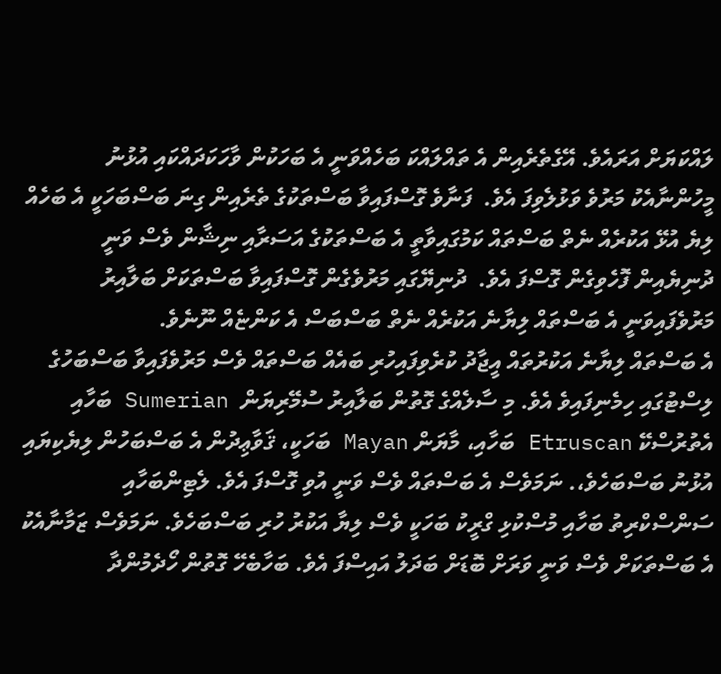ލައްކަޔަށް އަރައެވެ. އޭގެތެރެއިން އެ ތައްލައްކަ ބަހެއްވަނީ އެ ބަހަކުން ވާހަކަދައްކައި އުޅުނު މީހުންނާއެކު މަރުވެ ވަޅުލެވިފަ އެވެ.  ފަނާވެ ގޮސްފައިވާ ބަސްތަކުގެ ތެރެއިން ގިނަ ބަސްބަހަކީ އެ ބަހެއް ލިޔެ އުޅޭ އަކުރެއް ނެތް ބަސްތައް ކަމުގައިވާތީ އެ ބަސްތަކުގެ އަސަރާއި ނިޝާން ވެސް ވަނީ ދުނިޔެއިން ފޮހެވިގެން ގޮސްފަ އެވެ.  ދުނިޔޭގައި މަރުވެގެން ގޮސްފައިވާ ބަސްތަކަށް ބަލާއިރު މަރުވެފައިވަނީ އެ ބަސްތައް ލިޔާނެ އަކުރެއް ނެތް ބަސްބަސް އެ ކަންޏެއް ނޫނެވެ.
އެ ބަސްތައް ލިޔާނެ އަކުރުތައް އީޖާދު ކުރެވިފައިހުރި ބައެއް ބަސްތައް ވެސް މަރުވެފައިވާ ބަސްބަހުގެ ލިސްޓުގައި ހިމެނިފައިވެ އެވެ. މި ސާލެއްގެ ގޮތުން ބަލާއިރު ސުމޭރިޔަން  Sumerian ބަހާއި އެތުރުސްކޭ Etruscan ބަހާއި، މާޔަން Mayan ބަހަކީ، ޤަވާޢިދުން އެ ބަސްބަހުން ލިޔެކިޔައި އުޅުނު ބަސްބަހެވެ،. ނަމަވެސް އެ ބަސްތައް ވެސް ވަނީ އުވި ގޮސްފަ އެވެ. ލެޓިންބަހާއި ސަންސްކްރިތު ބަހާއި މުސްކުޅި ގްރީކު ބަހަކީ ވެސް ލިޔާ އަކުރު ހުރި ބަސްބަހެވެ. ނަމަވެސް ޒަމާނާއެކު އެ ބަސްތަކަށް ވެސް ވަނީ ވަރަށް ބޮޑަށް ބަދަލު އައިސްފަ އެވެ. ބަހާބެހޭ ގޮތުން ހޯދެމުންދާ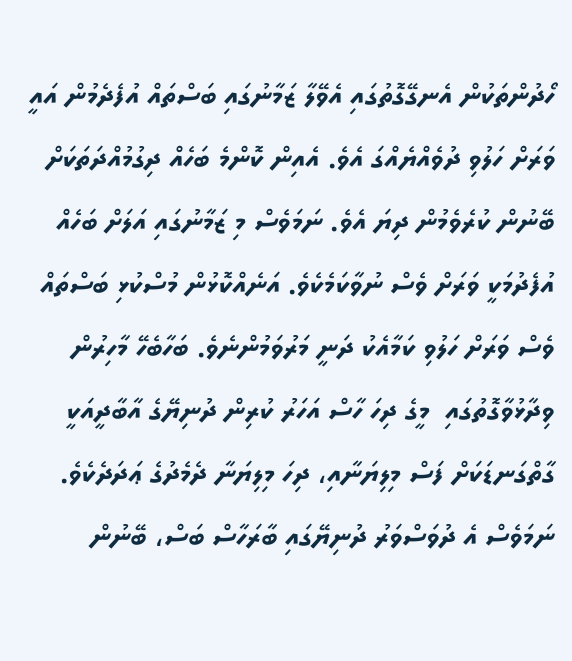ހޯދުންތަކުން އެނގޭގޮތުގައި އެވޭލާ ޒަމާނުގައި ބަސްތައް އުފެދެމުން އައީ ވަރަށް ހަލުވި ދުވެއްޔެއްގަ އެވެ. އެއިން ކޮންމެ ބަހެއް ދިގުމުއްދަތަކަށް ބޭނުން ކުރެވެމުން ދިޔަ އެވެ. ނަމަވެސް މި ޒަމާނުގައި އަލަށް ބަހެއް  އުފެދުމަކީ ވަރަށް ވެސް ނުވާކަމެކެވެ. އަނެއްކޮޅުން މުސްކުޅި ބަސްތައް ވެސް ވަރަށް ހަލުވި ކަމާއެކު ދަނީ މަރުވަމުންނެވެ. ބަހާބެހޭ މާހިރުން ވިދާޅުވާގޮތުގައި  މީގެ ދިހަ ހާސް އަހަރު ކުރިން ދުނިޔޭގެ އާބާދީއަކީ ގާތްގަނޑަކަށް ފަސް މިލިޔަނާއި، ދިހަ މިލިޔަނާ ދެމެދުގެ ޢަދަދެކެވެ. ނަމަވެސް އެ ދުވަސްވަރު ދުނިޔޭގައި ބާރަހާސް ބަސް، ބޭނުން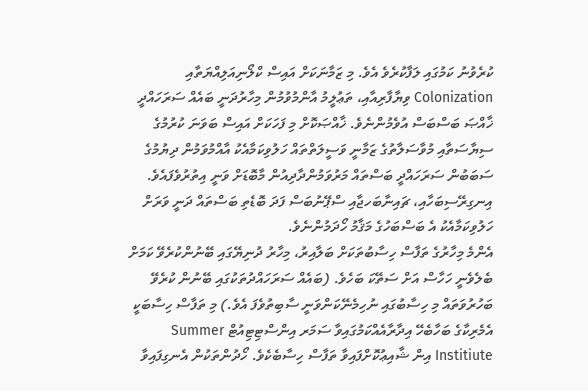ކުރެވުނު ކަމުގައި ލަފާކުރެވެ އެވެ. މި ޒަމާނަކަށް އައިސް ކްލޯނިއަލިއްޔަތާއި Colonization ވިޔާފާރިއާއި، ތަޢުލީމު އާންމުވުމުން މިހާރުދަނީ ބައެއް ސަރަހައްދީ ޚާއްޞަ ބަސްބަސް އުވެމުންނެވެ. ޚާއްޞަކޮށް މި ފަހަކަށް އައިސް ބަވަނަ ކުރުމުގެ ސިޔާސަތާއި މުވާސަލާތުގެ ޒަމާނީ ވަސީލަތްތައް ހަލުވިކަމާއެކު އާއްމުވަމުން ދިޔުމުގެ ސަބަބުން ސަރަހައްދީ ބަސްތައް މަރުވަމުންދާދިއުން މާބޮޑަށް ވަނީ އިތުރުވެފައެވެ. އިނގިރޭސިބަހާއި، ޗައިނާބަހޖާއި ސްޕޭނުބަސް ފަދަ ބޮޑެތި ބަސްތައް ދަނީ ވަރަށް ހަލުވިކަމާއެކު އެ ބަސްބަހުގެ މަޤާމު ހޯދަމުންނެވެ.
އެންމެ މިހާރުގެ ތަފާސް ހިސާބުތަކަށް ބަލާއިރު، މިހާރު ދުނިޔޭގައި ބޭނުންކުރެވޭ ކަމަށް ބެލެވެނީ ހަހާސް އަށް ސަތޭކަ ބަހެވެ. (ބައެއް ސަރަހައްދުތަކުގައި ބޭނުން ކުރެވޭ ބަހުރުވަތައް މި ހިސާބުގައި ނުހިމެނޭކަންވަނީ ސާބިތުވެފަ އެވެ.) މި ތަފާސް ހިސާބަކީ އެމެރިކާގެ ބަހާބެހޭ އިދާރާއެއްކަމުގައިވާ ސަމަރ އިންސްޓިޓިއުޓް Summer Institiute އިން ޝާއިޢުކޮށްފައިވާ ތަފާސް ހިސާބެކެވެ. ހޯދުންތަކުން އެނގިފައިވާ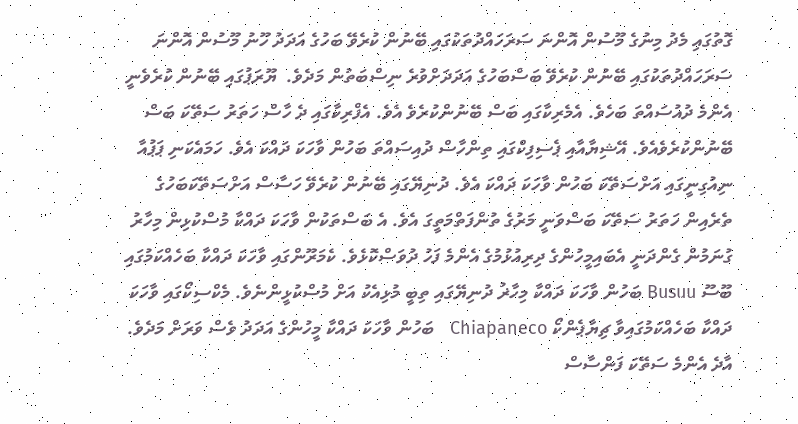ގޮތުގައި މެދު މިނުގެ މޫސުން އޮންނަ ސަރަހައްދުތަކުގައި ބޭނުން ކުރެވޭ ބަހުގެ އަދަދު ހޫނު މޫސުން އޮންނަ ސަރަހައްދުތަކުގައި ބޭނުން ކުރެވޭ ބަސްބަހުގެ އަދަދަށްވުރެ ނިސްބަތުން މަދެވެ.  ޔޫރަޕުގައި ބޭނުން ކުރެވެނީ އެންމެ ދުއުސައްތަ ބަހެވެ. އެމެރިކާގައި ބަސް ބޭނުންކުރެވެ އެވެ. އެފްރިކާގައި ދެ ހާސް ހަތަރު ސަތޭކަ ބަސް ބޭނުންކުރެވެއެވެ. އޭޝިޔާއާއި ޕެސިފިކްގައި ތިންހާސް ދުއިސައްތަ ބަހުން ވާހަކަ ދައްކަ އެވެ. ހަމައެކަނި ޕަޕުއާ ނިއުގިނީގައި އަށްސަތޭކަ ބަހުން ވާހަކަ ދައްކަ އެވެ. ދުނިޔޭގައި ބޭނުން ކުރެވޭ ހަސާސް އަށްސަތޭކަބަހުގެ ތެރެއިން ހަތަރު ސަތޭކަ ބަސްވަނީ މަރުގެ ތުންފަތްމަތީގަ އެވެ. އެ ބަސްތަކުން ވާހަކަ ދައްކާ މުސްކުޅިން މިހާރު ގުނަމުން ގެންދަނީ އެބައިމީހުންގެ ދިރިއުޅުމުގެ އެންމެ ފަހު ދުވަސްކޮޅެވެ. ކެމަރޫންގައި ވާހަކަ ދައްކާ ބަހެއްކަމުގައި ބޫސޫ Busuu ބަހުން ވާހަކަ ދައްކާ މިހާޜު ދުނިޔޭގައި ތިބީ މުޅިއެކު އަށް މުސްކުޅީންނެވެ. މެކްސިކޯގައި ވާހަކަ ދައްކާ ބަހެއްކަމުގައިވާ ޗިޔާޕެންކޯ Chiapaneco   ބަހުން ވާހަކަ ދައްކާ މީހުންގެ އަދަދު ވެސް ވަރަށް މަދެވެ. އާދެ އެންމެ ސަތޭކަ ފަންސާސް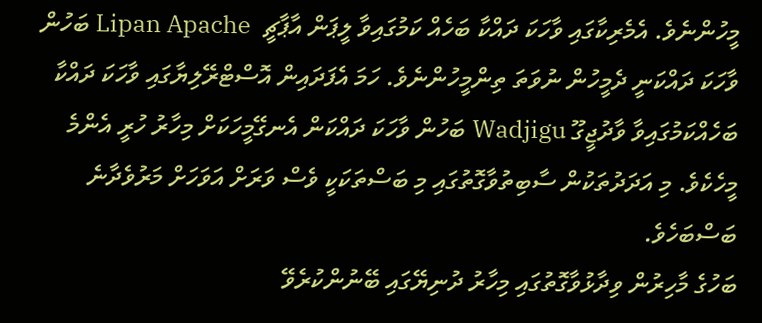މީހުންނެވެ. އެމެރިކާގައި ވާހަކަ ދައްކާ ބަހެއް ކަމުގައިވާ ލީޕަން އާޕާޗީ  Lipan Apache ބަހުން ވާހަކަ ދައްކަނީ ދެމީހުން ނުވަތަ ތިންމީހުންނެވެ. ހަމަ އެފަދައިން އޮސްޓްރޭލިޔާގައި ވާހަކަ ދައްކާ ބަހެއްކަމުގައިވާ ވާދުޖީގޫ Wadjigu ބަހުން ވާހަކަ ދައްކަން އެނގޭމީހަކަށް މިހާރު ހުރީ އެންމެ މީހެކެވެ. މި އަދަދުތަކުން ސާބިތުވާގޮތުގައި މި ބަސްތަކަކީ ވެސް ވަރަށް އަވަހަށް މަރުވެދާނެ ބަސްބަހެވެ.
ބަހުގެ މާހިރުން ވިދާޅުވާގޮތުގައި މިހާރު ދުނިޔޭގައި ބޭނުންކުރެވޭ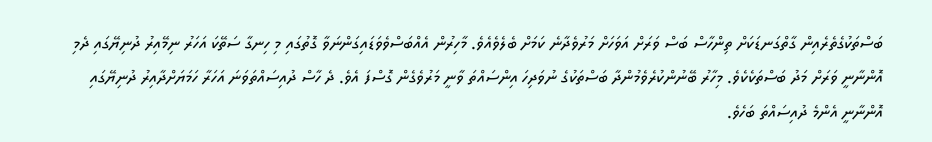ބަސްތަކުގެތެރެއިން ގާތްގަނޑަކަށް ތިންހާސް ބަސް ވަރަށް އަވަހަށް މަރުވެދާނެ ކަމަށް ބެލެވެއެވެ. މާހިރުން އެއްބަސްވެވަޑައިގަންނަވާ ގޮތުގައި މި ހިނގާ ސަތޭކަ އަހަރު ނިމޭއިރު ދުނިޔޭގައި ދެމި އޮންނާނީ ވަރަށް މަދު ބަސްތަކެކެވެ. މިހާރު ބޭނުންކުރެވެމުންދާ ބަސްތަކުގެ ނުވަދިހަ އިންސައްތަ ވާނީ މަރުވެގެން ގޮސްފަ އެވެ. ދެ ހާސް ދުއިސައްތަވަނަ އަހަރާ ހަމަޔަށްދާއިރު ދުނިޔޭގައި އޮންނާނީ އެންމެ ދުއިސައްތަ ބަހެވެ.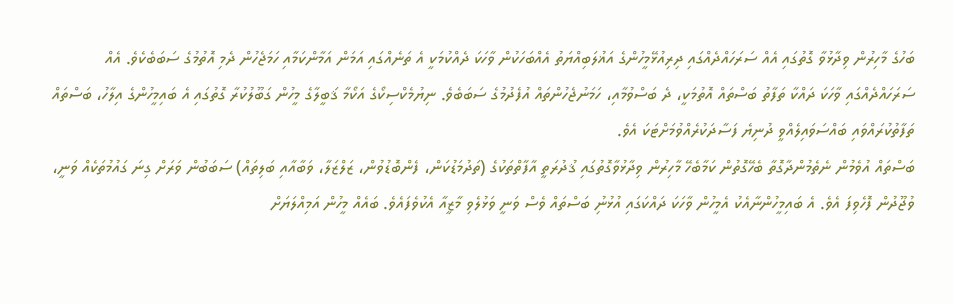ބަހުގެ މާހިރުން ވިދާޅުވާ ގޮތުގައި އެއް ސަރަހައްދެއްގައި ދިރިއުޅޭމީހުންގެ އަޣުލަބިއްޔަތު އެއްބަހަކުން ވާހަކަ ދެއްކުމަކީ އެ ތަނެއްގައި އަމަން އަމާންކަމާއި ހަމަޖެހުން ދެމި އޮތުމުގެ ސަބަބެކެވެ. އެއް ސަރަހައްދެއްގައި ވާހަކަ ދައްކާ ތަފާތު ބަސްތައް އޮތުމަކީ، ދެ ބަސްވުމާއި، ހަމަނުޖެހުންތައް އުފެދުމުގެ ސަބަބެވެ. ނިޔުމެކްސިކޯގެ އަކޯމާ ޤަބީލާގެ މީހުން ގަބޫލުކުރާ ގޮތުގައި އެ ބައިމީހުންގެ އިލާހު، ބަސްތައް ތަފާތުކުރައްވައި ބައްސަވައިލެއްވީ ދުނިޔެ ފަސާދަކުރެއްވުމަށްޓަކަ އެވެ.
ބަސްތައް އުވެމުން ނެތެމުންދާގޮތާ ބެހޭގޮތުން ކަމާބެހޭ މާހިރުން ވިދާޅުވާގޮތުގައި ޤުދުރަތީ އާފާތްތަކުގެ (ތަދުމަޑުކަން، ފެންބޮޑުވުން، ޒަލްޒަލާ، ވަބާއާއި ބަލިތައް) ސަބަބުން ވަރަށް ގިނަ ގައުމުތަކެއް ވަނީ، ވުޖޫދުން ފޮހެވިފަ އެވެ. އެ ބައިމީހުންނާއެކު އެމީހުން ވާހަކަ ދައްކަގައި އުޅުނުި ބަސްތައް ވެސް ވަނީ ވަޅުލެވި މާޒީއާ އެކުވެފައެވެ. ބައެއް މީހުން އަމިއްލަޔަށް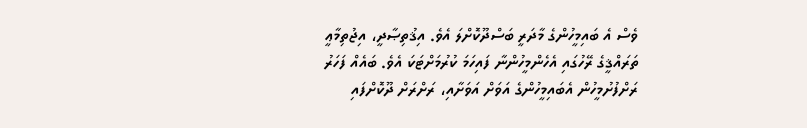ވެސް އެ ބައިމީހުންގެ މާދަރީ ބަސްދޫކޮށްލަ އެވެ. އިޤުތިޞާދީ، އިޖުތިމާޢީ ތަރައްޤީގެ ރޭހުގައި އެހެންމީހުންނާ ފައިހަމަ ކުރުމަށްޓަކަ އެވެ. ބައެއް ފަހަރު ރަށްފުށުމީހުން އެބައިމީހުންގެ އަވަށް އަވަށާއި، ރަށްރަށް ދޫކޮށްފައި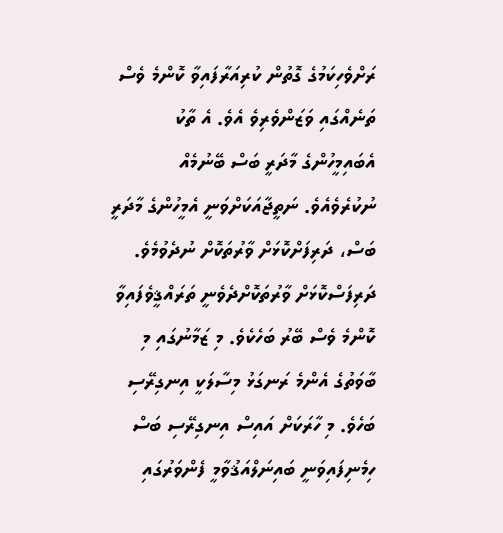ރަށްވެހިކަމުގެ ގޮތުން ކުރިއަރާފައިވާ ކޮންމެ ވެސް ތަނެއްގައި ވަޒަންވެރިވެ އެވެ. އެ ތާކު އެބައިމީހުންގެ މާދަރީ ބަސް ބޭނުމެއް ނުކުރެވެއެވެ. ނަތީޖާއަކަށްވަނީ އެމީހުންގެ މާދަރީ ބަސް، ދަރިފަށްކޮޅަށް ވާރުތަކޮށް ނުދެވުމެވެ. ދަރިފަސްކޮޅަށް ވާރުތަކޮށްދެވެނީ ތަރައްޤީވެފައިވާ ކޮންމެ ވެސް ބޭރު ބަހެކެވެ. މި ޒަމާނުގައި މި ބާވަތުގެ އެންމެ ރަނގަޅު މިސާލަކީ އިނގިރޭސި ބަހެވެ. މި ހާރަކަށް އައިސް އިނގިރޭސި ބަސް ހިމެނިފައިވަނީ ބައިނަލްއަޤުވާމީ ފެންވަރުގައި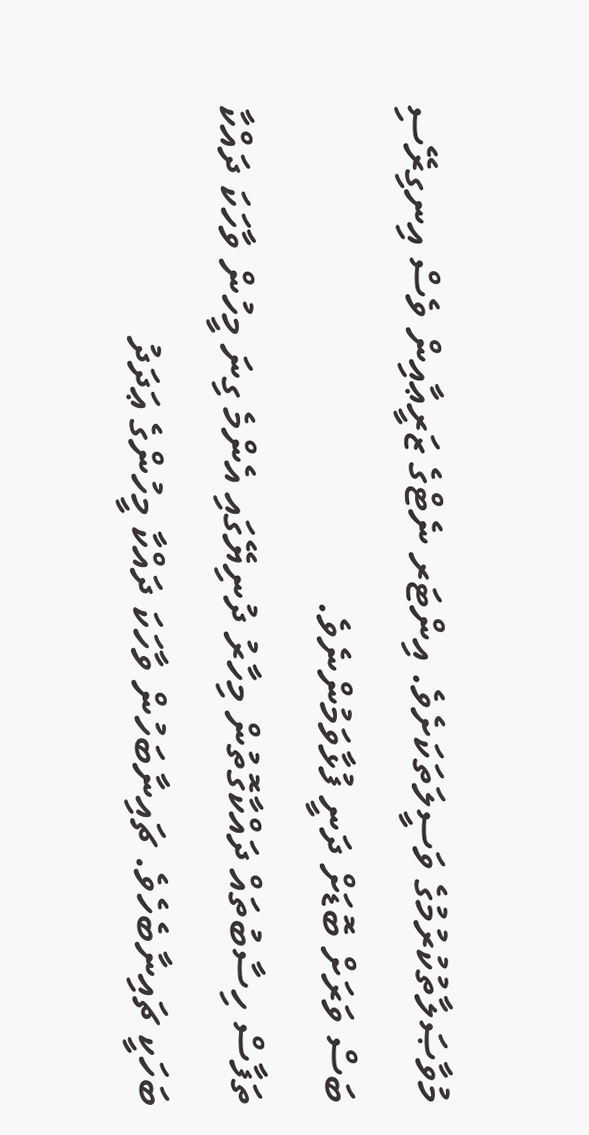މުވާޞަލާތުކުރުމުގެ ވަސީލަތަކަށެވެ. އިންޓަރ ނެޓްގެ ޒަރީޢާއިން ވެސް އިނގިރޭސި ބަސް ވަރަށް ބޮޑަށް ދަނީ ފުޅާވަމުންނެވެ.
ތަފާސް ހިސާބުތައް ދައްކާގޮތުން މިހާރު ދުނިޔޭގައި އެންމެ ގިނަ މީހުން ވާހަކަ ދައްކާ ބަހަކީ ޗައިނާބެހެވެ. ޗައިނާބަހުން ވާހަކަ ދައްކާ މީހުންގެ ޢަދަދު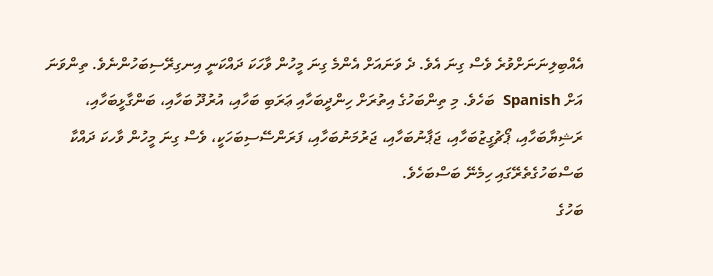އެއްބިލިނަނަށްވުރެ ވެސް ގިނަ އެވެ. ދެ ވަނައަށް އެންމެ ގިނަ މީހުން ވާހަކަ ދައްކަނީ އިނގިރޭސިބަހުންނެވެ. ތިންވަނަ އަށް Spanish  ބަހެވެ. މި ތިންބަހުގެ އިތުރަށް ހިންދީބަހާއި ޢަރަބި ބަހާއި، އުރުދޫ ބަހާއި، ބަންގާޅީބަހާއި، ރަޝިޔާބަހާއި، ޕޯޗުގީޒުބަހާއި، ޖަޕާނުބަހާއި، ޖަރުމަނުބަހާއި، ފަރަންސޭސިބަހަކީ، ވެސް ގިނަ މީހުން ވާހކަ ދައްކާ ބަސްބަހުގެތެރޭގައި ހިމެނޭ ބަސްބަހެވެ.
ބަހުގެ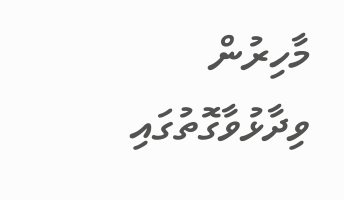މާހިރުން ވިދާޅުވާގޮތުގައި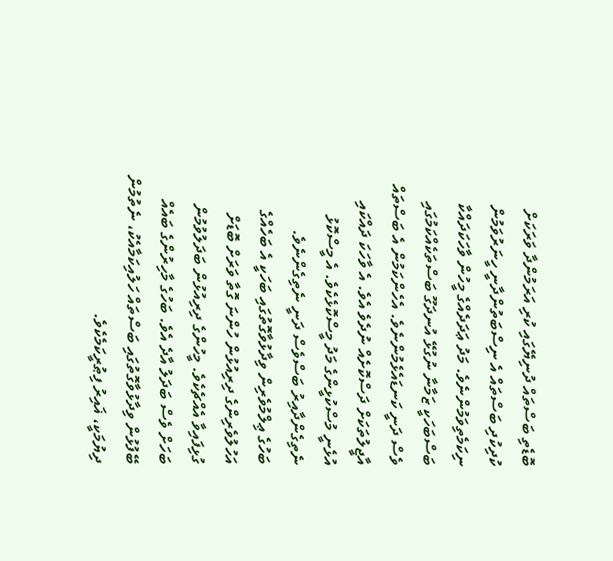ބޮޑެތި ބަސްތައް ދުނިޔޭގައި ކުރި އަރަމުންދާ ވަރަކަށް ކުދިކުދި ބަސްތައް އެ ނިސްބަތުންދާނީ ހީނަރުވަމުން ނިކަމެތިވަމުންނެވެ. މަދު ޢަދަދެއްގެ މީހުން ވާހަކަދައްކާ ބަސްބަހަކީ ޒަމާނާ ނުގުޅޭ އުނދަގޫ ބަސްތަކެއްކަމުގައި ވެސް ދަނީ ކަނޑައެޅެމުންނެވެ. އެހެންކަމުން އެ ބަސްތައް އާޖީލުތަކަށް ދަސްކޮށެއް ނުދެވެ އެވެ. އެ ވާހަކަ ދައްކައި އުޅެނީ މުސްކުޅީންގެ މަދު މީސްކޮޅެކެވެ. އެ މީސްކޮޅު ނެތިގެންދާއިރު ބަސްވެސް ދަނީ ނެތިގެންނެވެ.
ބަހުގެ ޢިލްމުވެރިން ވިދާޅުވާގޮތުގައި ބަހަކީ އެ ބަހެއްގެ އަހުލުވެރިންގެ ދިރިއުޅުން ހުންނަ ގޮތާ ވަރަށް ބޮޑަށް ގުޅިފައިވާ އެއްޗެކެވެ. މީހުންގެ ދިރިއުޅުން ބަދަލުވުމުން ބަހަށް ވެސް ބަދަލު އާދެ އެވެ. ބަހުގެ މާހިރުންގެ ބައެއް ބޭފުޅުން ވިދާޅުވާގޮތުގައި ބަސްތައް ހަލުއިކަމާއެކު، ނެތުމުން ދިޔުމަކީ، ޣައިރު ފިޠުރީކަމެކެވެ.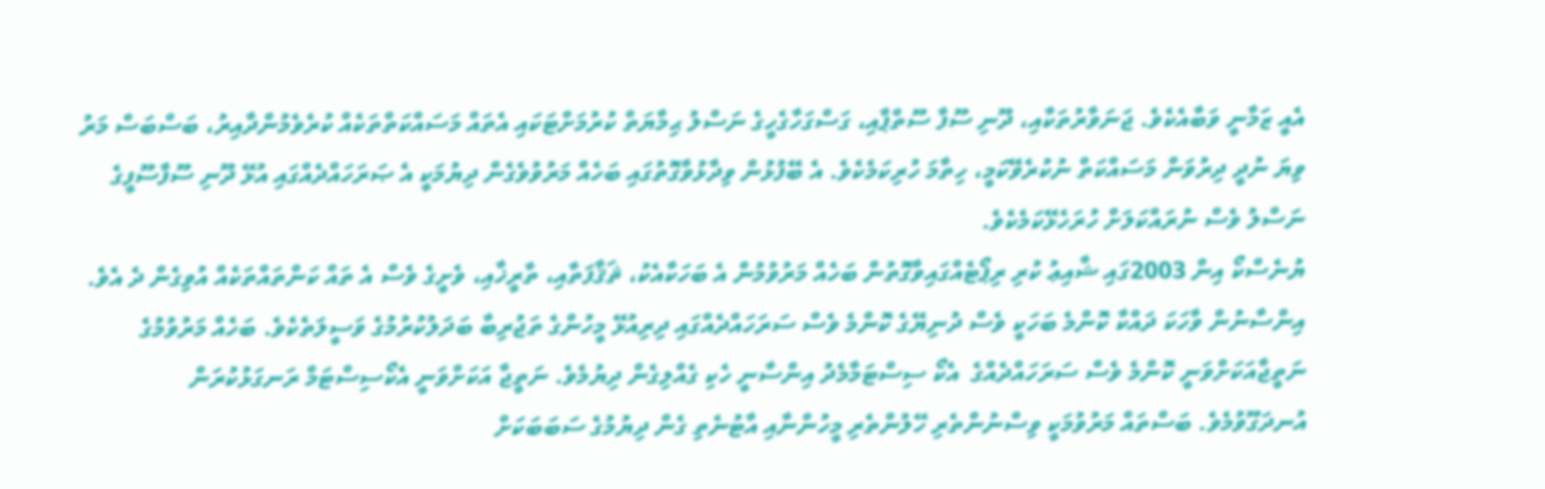އެއީ ޒަމާނީ ވަބާއެކެވެ. ޖަނަވާރުތަކާއި، ދޫނި ސޫފާ ސޫތްޕާއި، ގަސްގަހާގެހީގެ ނަސްލު ޙިމާޔަތް ކުރުމަށްޓަކައި އެތައް މަސައްކަތްތަކެއް ކުރެވެމުންދާއިރު، ބަސްބަސް މަރު ވިޔަ ނުދީ ދިރުވަން މަސައްކަތް ނުކުރެވޭކަމީ، ހިތާމަ ހުރިކަމެކެވެ. އެ ބޭފުޅުން ވިދާޅުވާގޮތުގައި ބަހެއް މަރުވުވެގެން ދިޔުމަކީ އެ ޞަރަހައްދެއްގައި އުޅޭ ދޫނި ސޫފާސޫފީގެ ނަސްލު ވެސް ނުރައްކަލަށް ހުރަހެޅޭކަމެކެވެ.
ޔުނެސްކޯ އިން 2003ގައި ޝާއިޢު ކުރި ރިޕޯޓެއްގައިވާގޮތުން ބަހެއް މަރުވުމުން އެ ބަހަކާއެކު، ޘަޤާފަތާއި، ތާރީޚާއި، ވެށީގެ ވެސް އެ ތައް ކަންތައްތަކެއް އުވިގެން ދެ އެވެ. އިންސާނުން ވާހަކަ ދައްކާ ކޮންމެ ބަހަކީ ވެސް ދުނިޔޭގެ ކޮންމެ ވެސް ސަރަހައްދެއްގައި ދިރިއުޅޭ މީހުންގެ ތަޖުރިބާ ބަދަލުކުރުމުގެ ވަސީލަތެކެވެ. ބަހެއް މަރުވުމުގެ ނަތީޖާއަކަށްވަނީ ކޮންމެ ވެސް ސަރަހައްދެއްގެ  އެކޯ ސިސްޓަމާމެދު އިންސާނީ ހެކި ގެއްލިގެން ދިޔުމެވެ. ނަތީޖާ އަކަށްވަނީ އެކޯސިސްޓަމް ރަނގަޅުކުރަން އުނދަގޫވުމެވެ. ބަސްތައް މަރުވުމަކީ ވިސްނުންތެރި ހޭލުންތެރި މީހުންނާއި އާޓުނެތި ގެން ދިޔުމުގެ ސަބަބަކަށް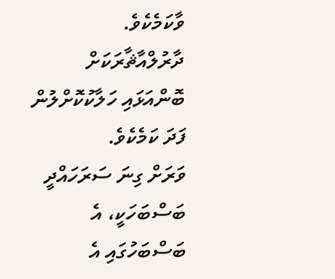ވާކަމެކެވެ. ދާރުލްއާޘާރަކަށް ބޮންއަޅައި ހަލާކުކޮށްލުން ފަދަ ކަމެކެވެ.
ވަރަށް ގިނަ ސަރަހައްދީ ބަސްބަހަކީ، އެ ބަސްބަހުގައި އެ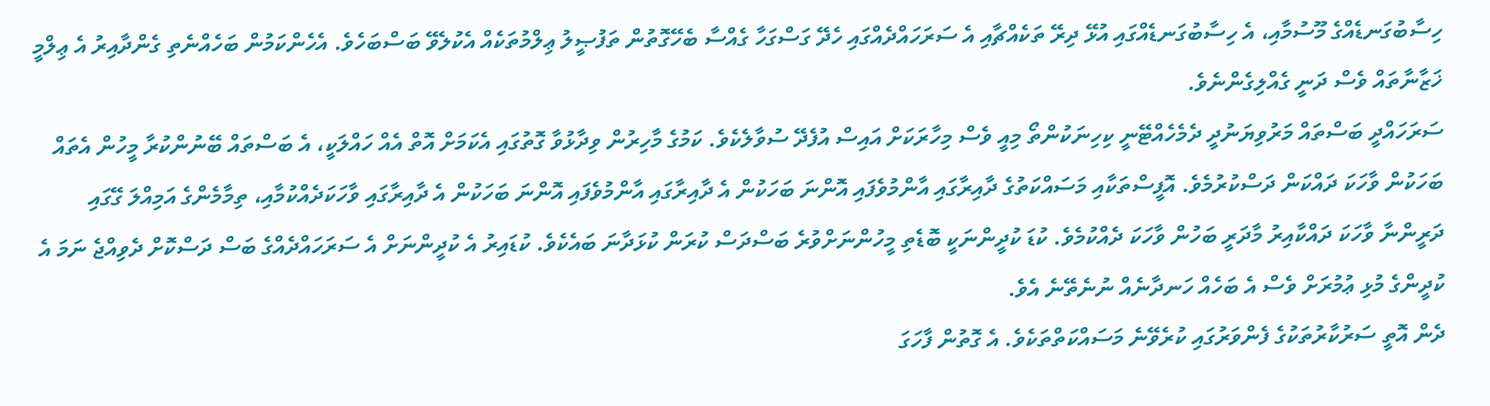ހިސާބުގަނޑެއްގެ މޫސުމާއި، އެ ހިސާބުގަނޑެއްގައި އުޅޭ ދިރޭ ތަކެއްޗާއި އެ ސަރަހައްދެއްގައި ހެދޭ ގަސްގަހާ ގެއްސާ ބެހޭގޮތުން ތަފުޞީލު ޢިލްމުތަކެއް އެކުލެވޭ ބަސްބަހެވެ. އެހެންކަމުން ބަހެއްނެތި ގެންދާއިރު އެ ޢިލްމީ ޚަޒާނާތައް ވެސް ދަނީ ގެއްލިގެންނެވެ.
ސަރަހައްދީ ބަސްތައް މަރުވިޔަނުދީ ދެމެހެއްޓޭނީ ކިހިނަކުންތޯ މިއީ ވެސް މިހާރަކަށް އައިސް އުފެދޭ ސުވާލެކެވެ. ކަމުގެ މާހިރުން ވިދާޅުވާ ގޮތުގައި އެކަމަށް އޮތް އެއް ހައްލަކީ، އެ ބަސްތައް ބޭނުންކުރާ މީހުން އެތައް ބަހަކުން ވާހަކަ ދައްކަން ދަސްކުރުމެވެ. އޮފީސްތަކާއި މަސައްކަތުގެ ދާއިރާގައި އާންމުވެފައި އޮންނަ ބަހަކުން އެ ދާއިރާގައި އާންމުވެފައި އޮންނަ ބަހަކުން އެ ދާއިރާގައި ވާހަކަދެއްކުމާއި، ތިމާމެންގެ އަމިއްލަ ގޭގައި ދަރީންނާ ވާހަކަ ދައްކާއިރު މާދަރީ ބަހުން ވާހަކަ ދެއްކުމެވެ. ކުޑަ ކުދީންނަކީ ބޮޑެތި މީހުންނަށްވުރެ ބަސްދަސް ކުރަން ކުޅަދާނަ ބައެކެވެ. ކުޑައިރު އެ ކުދީންނަށް އެ ސަރަހައްދެއްގެ ބަސް ދަސްކޮށް ދެވިއްޖެ ނަމަ އެ ކުދީންގެ މުޅި ޢުމުރަށް ވެސް އެ ބަހެއް ހަނދާނެއް ނުނެތޭނެ އެވެ.
ދެން އޮތީ ސަރުކާރުތަކުގެ ފެންވަރުގައި ކުރެވޭނެ މަސައްކަތްތަކެވެ. އެ ގޮތުން ފާހަގަ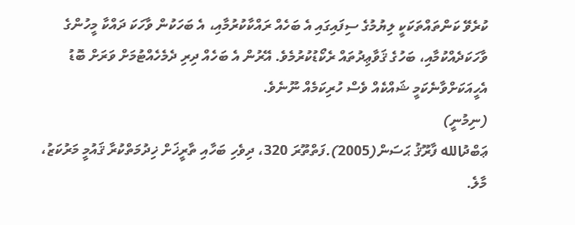ކުރެވޭ ކަންތައްތަކަކީ ލިޔުމުގެ ސިފައިގައި އެ ބަހެއް ރައްކާކުރުމާއި، އެ ބަހަކުން ވާހަކަ ދައްކާ މީހުންގެ ވާހަކަދެއްކުމާއި، ބަހުގެ ޤަވާޢިދުތައް ރެކޯޑުކުރުމެވެ. އޭރުން އެ ބަހެއް ދިރި ދެމެހެއްޓުމަށް ވަރަށް ބޮޑު އެހީއަކަށްވާނެކަމީ ޝައްކެއް ވެސް ހުރިކަމެއް ނޫނެވެ.
(ނިމުނީ)
ޢަބްދުالله ފާރޫޤު ޙަސަން(2005).ފަތްތޫރަ 320، ދިވެހި ބަހާއި ތާރީޚަށް ޚިދުމަތްކުރާ ޤައުމީ މަރުކަޒު، މާލެ.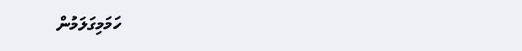ހަމަމިގަލަމުން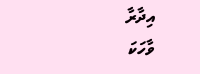އިދާރާ
ވާހަކަ